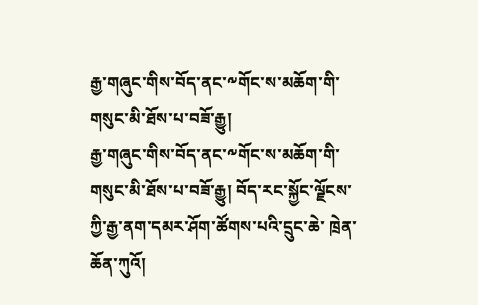རྒྱ་གཞུང་གིས་བོད་ནང་༸གོང་ས་མཆོག་གི་གསུང་མི་ཐོས་པ་བཟོ་རྒྱུ།
རྒྱ་གཞུང་གིས་བོད་ནང་༸གོང་ས་མཆོག་གི་གསུང་མི་ཐོས་པ་བཟོ་རྒྱུ། བོད་རང་སྐྱོང་ལྗོངས་ཀྱི་རྒྱ་ནག་དམར་ཤོག་ཚོགས་པའི་དྲུང་ཆེ་ ཁྲེན་ ཆོན་ཀུའོ།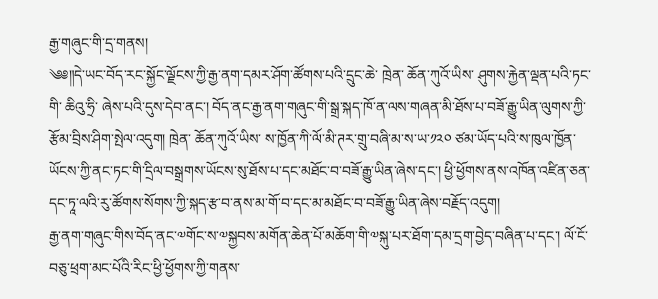རྒྱ་གཞུང་གི་དྲ་གནས།
༄༅༎དེ་ཡང་བོད་རང་སྐྱོང་ལྗོངས་ཀྱི་རྒྱ་ནག་དམར་ཤོག་ཚོགས་པའི་དྲུང་ཆེ་ ཁྲེན་ ཆོན་ཀུའོ་ཡིས་ ཤུགས་རྐྱེན་ལྡན་པའི་ཏང་གི་ ཆིའུ་ཧྲི་ ཞེས་པའི་དུས་དེབ་ནང་། བོད་ནང་རྒྱ་ནག་གཞུང་གི་སྒྲ་སྐད་ཁོ་ན་ལས་གཞན་མི་ཐོས་པ་བཟོ་རྒྱུ་ཡིན་ལུགས་ཀྱི་རྩོམ་བྲིས་ཤིག་སྤེལ་འདུག། ཁྲེན་ ཆོན་ཀུའོ་ཡིས་ ས་ཁྱོན་ཀི་ལོ་མི་ཊར་གྲུ་བཞི་མ་ས་ཡ་༡༢༠ ཙམ་ཡོད་པའི་ས་ཁུལ་ཁྱོན་ཡོངས་ཀྱི་ནང་ཏང་གི་དྲིལ་བསྒྲགས་ཡོངས་སུ་ཐོས་པ་དང་མཐོང་བ་བཟོ་རྒྱུ་ཡིན་ཞེས་དང་། ཕྱི་ཕྱོགས་ནས་འཁོན་འཛིན་ཅན་དང་ཏཱ་ལའི་རུ་ཚོགས་སོགས་ཀྱི་སྐད་རྩ་བ་ནས་མ་གོ་བ་དང་མ་མཐོང་བ་བཟོ་རྒྱུ་ཡིན་ཞེས་བརྗོད་འདུག།
རྒྱ་ནག་གཞུང་གིས་བོད་ནང་༧གོང་ས་༧སྐྱབས་མགོན་ཆེན་པོ་མཆོག་གི་༧སྐུ་པར་ཐོག་དམ་དྲག་བྱེད་བཞིན་པ་དང་། ལོ་ངོ་བཅུ་ཕྲག་མང་པོའི་རིང་ཕྱི་ཕྱོགས་ཀྱི་གནས་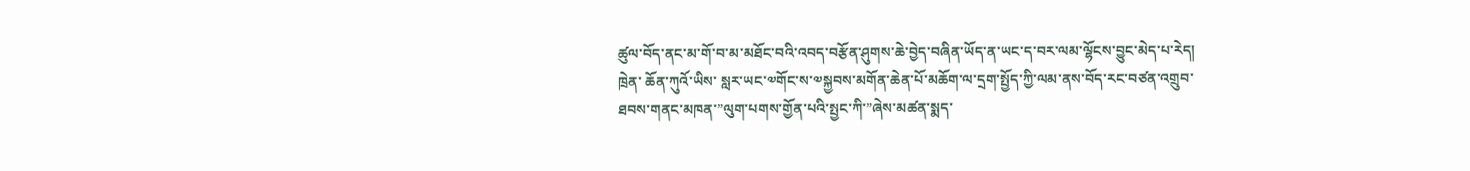ཚུལ་བོད་ནང་མ་གོ་བ་མ་མཐོང་བའི་འབད་བརྩོན་ཤུགས་ཆེ་བྱེད་བཞིན་ཡོད་ན་ཡང་ད་བར་ལམ་ལྷོངས་བྱུང་མེད་པ་རེད།
ཁྲེན་ ཆོན་ཀུའོ་ཡིས་ སླར་ཡང་༧གོང་ས་༧སྐྱབས་མགོན་ཆེན་པོ་མཆོག་ལ་དྲག་སྤྱོད་ཀྱི་ལམ་ནས་བོད་རང་བཙན་འགྲུབ་ཐབས་གནང་མཁན་”ལུག་པགས་གྱོན་པའི་སྤྱང་ཀི་”ཞེས་མཚན་སྨད་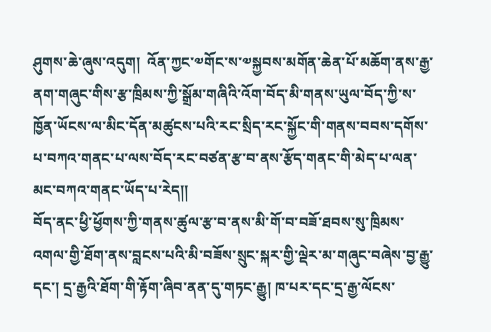ཤུགས་ཆེ་ཞུས་འདུག།  འོན་ཀྱང་༧གོང་ས་༧སྐྱབས་མགོན་ཆེན་པོ་མཆོག་ནས་རྒྱ་ནག་གཞུང་གིས་རྩ་ཁྲིམས་ཀྱི་སྒྲོམ་གཞིའི་འོག་བོད་མི་གནས་ཡུལ་བོད་ཀྱི་ས་ཁྱོན་ཡོངས་ལ་མིང་དོན་མཚུངས་པའི་རང་སྲིད་རང་སྐྱོང་གི་གནས་བབས་དགོས་པ་བཀའ་གནང་པ་ལས་བོད་རང་བཙན་རྩ་བ་ནས་རྩོད་གནང་གི་མེད་པ་ལན་མང་བཀའ་གནང་ཡོད་པ་རེད།།
བོད་ནང་ཕྱི་ཕྱོགས་ཀྱི་གནས་ཚུལ་རྩ་བ་ནས་མི་གོ་བ་བཟོ་ཐབས་སུ་ཁྲིམས་འགལ་གྱི་ཐོག་ནས་བླངས་པའི་མི་བཟོས་སྲུང་སྐར་གྱི་ལྡེར་མ་གཞུང་བཞེས་བྱ་རྒྱུ་དང་། དྲ་རྒྱའི་ཐོག་གི་རྟོག་ཞིབ་ནན་དུ་གཏང་རྒྱུ། ཁ་པར་དང་དྲ་རྒྱ་ལོངས་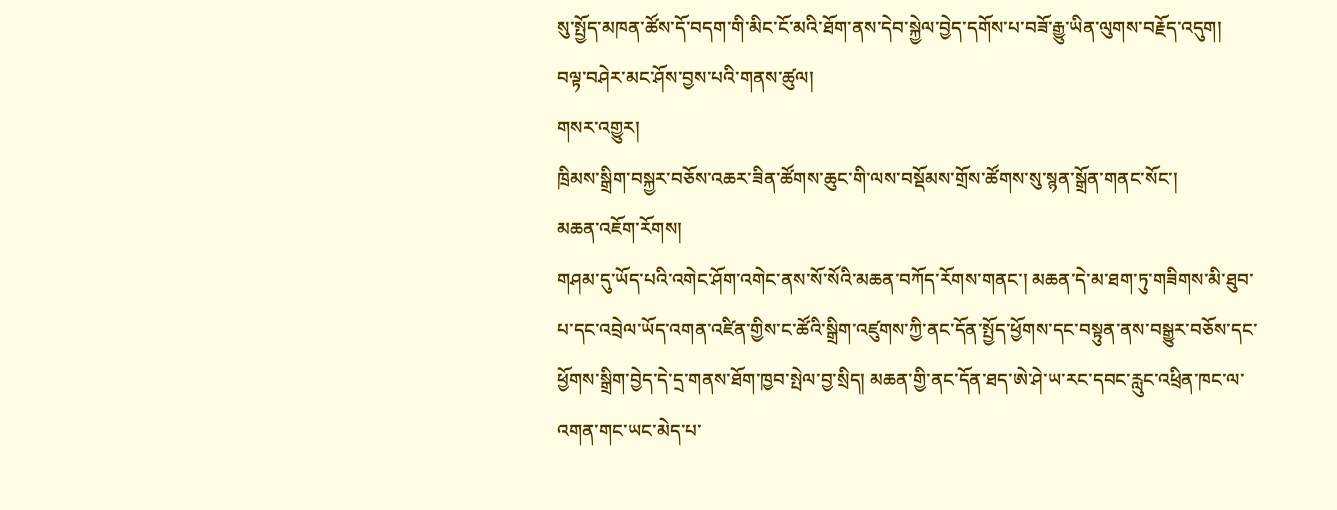སུ་སྤྱོད་མཁན་ཚོས་དོ་བདག་གི་མིང་ངོ་མའི་ཐོག་ནས་དེབ་སྐྱེལ་བྱེད་དགོས་པ་བཟོ་རྒྱུ་ཡིན་ལུགས་བརྗོད་འདུག།
བལྟ་བཤེར་མང་ཤོས་བྱས་པའི་གནས་ཚུལ།
གསར་འགྱུར།
ཁྲིམས་སྒྲིག་བསྐྱར་བཅོས་འཆར་ཟིན་ཚོགས་ཆུང་གི་ལས་བསྡོམས་གྲོས་ཚོགས་སུ་སྙན་སྒྲོན་གནང་སོང་།
མཆན་འཇོག་རོགས།
གཤམ་དུ་ཡོད་པའི་འགེང་ཤོག་འགེང་ནས་སོ་སོའི་མཆན་བཀོད་རོགས་གནང་། མཆན་དེ་མ་ཐག་ཏུ་གཟིགས་མི་ཐུབ་པ་དང་འབྲེལ་ཡོད་འགན་འཛིན་གྱིས་ང་ཚོའི་སྒྲིག་འཛུགས་ཀྱི་ནང་དོན་སྤྱོད་ཕྱོགས་དང་བསྟུན་ནས་བསྒྱུར་བཅོས་དང་ཕྱོགས་སྒྲིག་བྱེད་དེ་དྲ་གནས་ཐོག་ཁྱབ་སྤེལ་བྱ་སྲིད། མཆན་གྱི་ནང་དོན་ཐད་ཨེ་ཤེ་ཡ་རང་དབང་རླུང་འཕྲིན་ཁང་ལ་འགན་གང་ཡང་མེད་པ་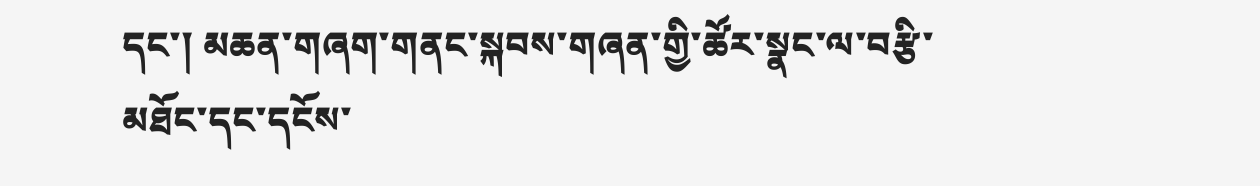དང་། མཆན་གཞག་གནང་སྐབས་གཞན་གྱི་ཚོར་སྣང་ལ་བརྩི་མཐོང་དང་དངོས་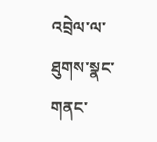འབྲེལ་ལ་ཐུགས་སྣང་གནང་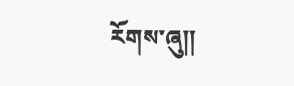རོགས་ཞུ༎